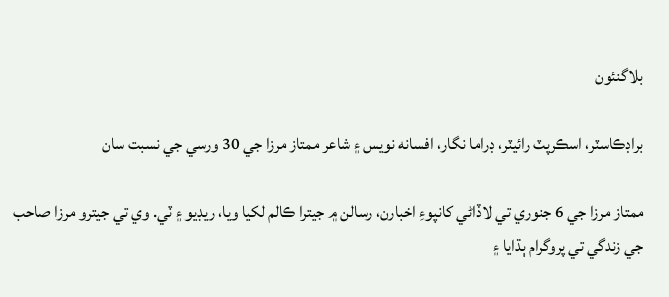بلاگنئون

براڊڪاسٽر، اسڪرپٽ رائيٽر، ڊراما نگار، افسانه نويس ۽ شاعر ممتاز مرزا جي 30 ورسي جي نسبت سان

ممتاز مرزا جي 6 جنوري تي لاڏاڻي کانپوءِ اخبارن، رسالن ۾ جيترا ڪالم لکيا ويا، ريڊيو ۽ ٽي. وي تي جيترو مرزا صاحب جي زندگي تي پروگرام ٻڌايا ۽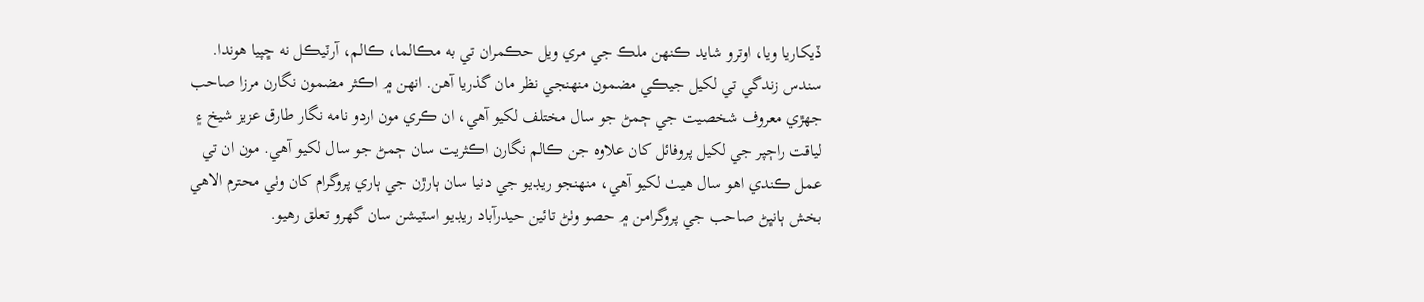ڏيکاريا ويا، اوترو شايد ڪنھن ملڪ جي مري ويل حڪمران تي به مڪالما، ڪالم، آرٽيڪل نه ڇپيا هوندا. سندس زندگي تي لکيل جيڪي مضمون منھنجي نظر مان گذريا آهن. انهن ۾ اڪثر مضمون نگارن مرزا صاحب جھڙي معروف شخصيت جي ڄمڻ جو سال مختلف لکيو آهي، ان ڪري مون اردو نامه نگار طارق عزيز شيخ ۽ لياقت راڄپر جي لکيل پروفائل کان علاوه جن ڪالم نگارن اڪثريت سان ڄمڻ جو سال لکيو آهي. مون ان تي عمل ڪندي اهو سال هيٺ لکيو آهي، منھنجو ريڊيو جي دنيا سان ٻارڙن جي ٻاري پروگرام کان وٺي محترم الاهي بخش ٻانڀڻ صاحب جي پروگرامن ۾ حصو وٺڻ تائين حيدرآباد ريڊيو اسٽيشن سان گھرو تعلق رهيو.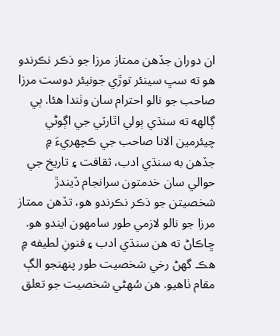ان دوران جڏهن ممتاز مرزا جو ذڪر نڪرندو هو ته سڀ سينئر توڙي جونيئر دوست مرزا صاحب جو نالو احترام سان وٺندا هئا. ٻي ڳالھه ته سنڌي ٻولي اٿارٽي جي اڳوڻي چيئرمين الانا صاحب جي ڪچھريءَ ۾ جڏهن به سنڌي ادب، ثقافت ۽ تاريخ جي حوالي سان خدمتون سرانجام ڏيندڙ شخصيتن جو ذڪر نڪرندو هو، تڏهن ممتاز مرزا جو نالو لازمي طور سامهون ايندو هو. ڇاڪاڻ ته هن سنڌي ادب ۽ فنونِ لطيفه ۾ هڪ گهڻ رخي شخصيت طور پنھنجو الڳ مقام ٺاهيو. هن سُھڻي شخصيت جو تعلق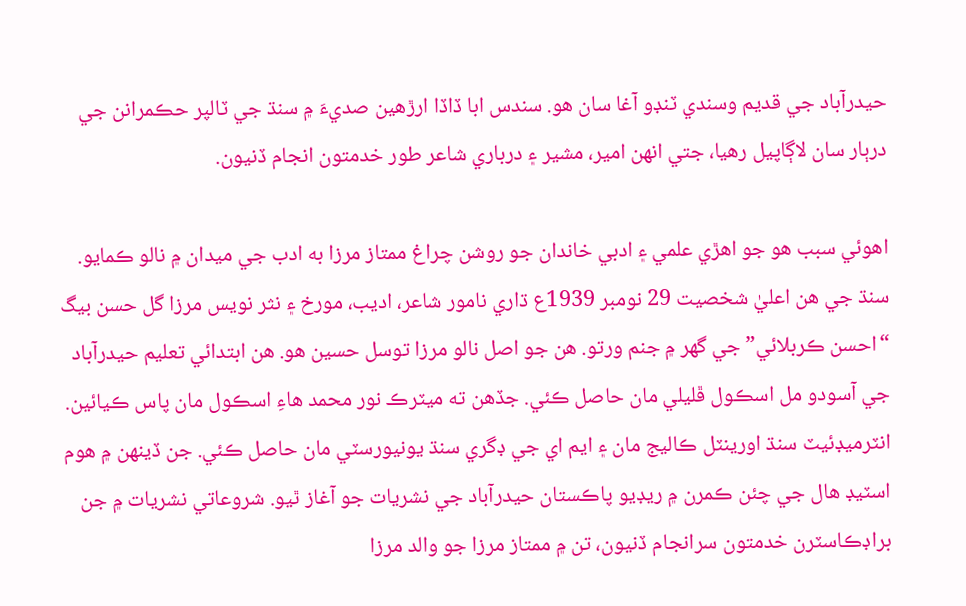حيدرآباد جي قديم وسندي ٽنڊو آغا سان هو. سندس ابا ڏاڏا ارڙهين صديءَ ۾ سنڌ جي ٽالپر حڪمرانن جي درٻار سان لاڳاپيل رهيا، جتي انهن امير، مشير ۽ درباري شاعر طور خدمتون انجام ڏنيون.

اهوئي سبب هو جو اھڙي علمي ۽ ادبي خاندان جو روشن چراغ ممتاز مرزا به ادب جي ميدان ۾ نالو ڪمايو. سنڌ جي هن اعليٰ شخصيت 29 نومبر 1939ع ڌاري نامور شاعر، اديب، مورخ ۽ نثر نويس مرزا گل حسن بيگ “احسن ڪربلائي” جي گهر ۾ جنم ورتو. هن جو اصل نالو مرزا توسل حسين هو. هن ابتدائي تعليم حيدرآباد جي آسودو مل اسڪول ڦليلي مان حاصل ڪئي. جڏهن ته ميٽرڪ نور محمد هاءِ اسڪول مان پاس ڪيائين. انٽرميڊئيٽ سنڌ اورينٽل ڪاليج مان ۽ ايم اي جي ڊگري سنڌ يونيورسٽي مان حاصل ڪئي. جن ڏينهن ۾ هوم اسٽيڊ هال جي چئن ڪمرن ۾ ريڊيو پاڪستان حيدرآباد جي نشريات جو آغاز ٿيو. شروعاتي نشريات ۾ جن براڊڪاسٽرن خدمتون سرانجام ڏنيون، تن ۾ ممتاز مرزا جو والد مرزا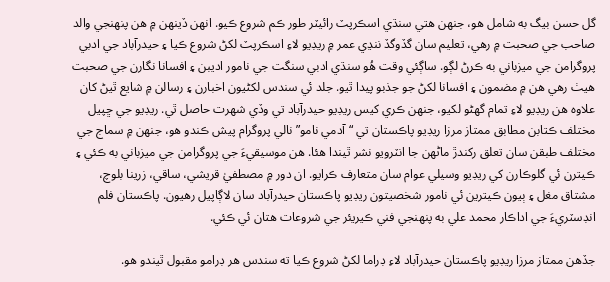گل حسن بيگ به شامل هو، جنهن هتي سنڌي اسڪرپٽ رائيٽر طور ڪم شروع ڪيو. انهن ڏينهن ۾ هن پنھنجي والد صاحب جي صحبت ۾ رهي، تعليم سان گڏوگڏ ننڍي عمر ۾ ريڊيو لاءِ اسڪرپٽ لکڻ شروع ڪيا ۽ حيدرآباد جي ادبي پروگرامن جي ميزباني به ڪرڻ لڳو. ساڳئي وقت هُو سنڌي ادبي سنگت جي نامور اديبن ۽ افسانا نگارن جي صحبت هيٺ رهي هن ۾ مضمون ۽ افسانا لکڻ جو جذبو پيدا ٿيو. جلد ئي سندس لکڻيون اخبارن ۽ رسالن ۾ شايع ٿيڻ کان علاوه هن ريڊيو لاءِ تمام گهڻو لکيو، جنھن ڪري کيس ريڊيو حيدرآباد تي وڏي شهرت حاصل ٿي. ريڊيو جي ڇپيل مختلف ڪتابن مطابق ممتاز مرزا ريڊيو پاڪستان تي “آدمي نامو” نالي پروگرام پيش ڪندو هو، جنهن ۾ سماج جي مختلف طبقن سان تعلق رکندڙ ماڻهن جا انٽرويو نشر ٿيندا هئا. هن موسيقيءَ جي پروگرامن جي ميزباني به ڪئي ۽ ڪيترن ئي گلوڪارن کي ريڊيو وسيلي عوام سان متعارف ڪرايو. ان دور ۾ مصطفيٰ قريشي، ساقي، زرينا بلوچ، مشتاق مغل ۽ ٻيون ڪيترين ئي نامور شخصيتون ريڊيو پاڪستان حيدرآباد سان لاڳاپيل رهيون. پاڪستان فلم انڊسٽريءَ جي اداڪار محمد علي به پنهنجي فني ڪيريئر جي شروعات هتان ئي ڪئي.

جڏهن ممتاز مرزا ريڊيو پاڪستان حيدرآباد لاءِ ڊراما لکڻ شروع ڪيا ته سندس هر ڊرامو مقبول ٿيندو هو.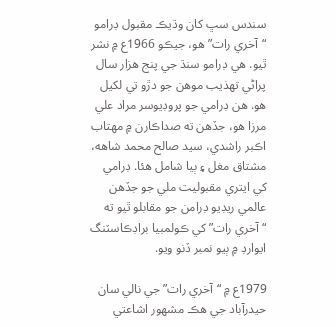سندس سڀ کان وڌيڪ مقبول ڊرامو “آخري رات” هو، جيڪو 1966ع ۾ نشر ٿيو. هي ڊرامو سنڌ جي پنج هزار سال پراڻي تهذيب موهن جو دڙو تي لکيل هو. هن ڊرامي جو پروڊيوسر مراد علي مرزا هو، جڏهن ته صداڪارن ۾ مهتاب اڪبر راشدي، سيد صالح محمد شاهه، مشتاق مغل ۽ ٻيا شامل هئا. ڊرامي کي ايتري مقبوليت ملي جو جڏهن عالمي ريڊيو ڊرامن جو مقابلو ٿيو ته “آخري رات” کي ڪولمبيا براڊڪاسٽنگ ايوارڊ ۾ ٻيو نمبر ڏنو ويو.

1979ع ۾ “آخري رات” جي نالي سان حيدرآباد جي هڪ مشهور اشاعتي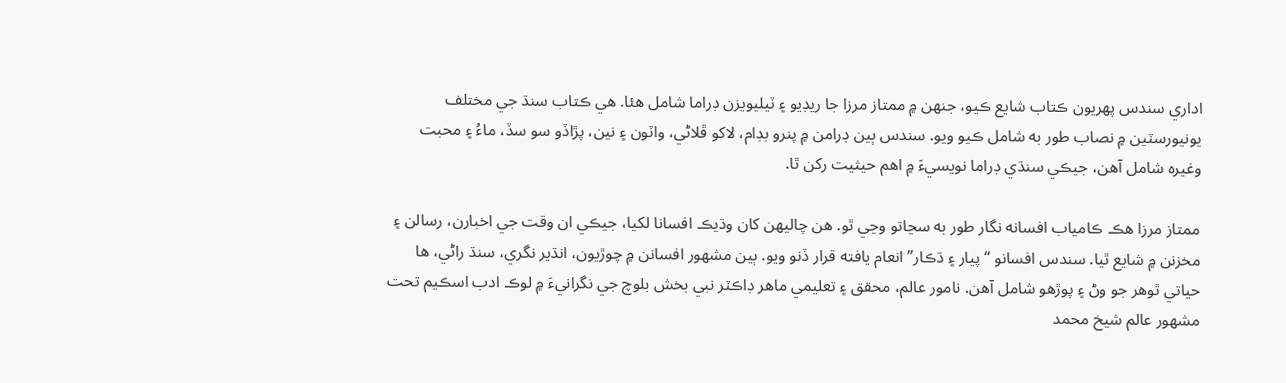اداري سندس پهريون ڪتاب شايع ڪيو، جنهن ۾ ممتاز مرزا جا ريڊيو ۽ ٽيليويزن ڊراما شامل هئا. هي ڪتاب سنڌ جي مختلف يونيورسٽين ۾ نصاب طور به شامل ڪيو ويو. سندس ٻين ڊرامن ۾ پنرو بڊام، لاکو ڦلاڻي، واٽون ۽ نين، پڙاڏو سو سڏ، ماءُ ۽ محبت وغيره شامل آهن، جيڪي سنڌي ڊراما نويسيءَ ۾ اهم حيثيت رکن ٿا.

ممتاز مرزا هڪ ڪامياب افسانه نگار طور به سڃاتو وڃي ٿو. هن چاليهن کان وڌيڪ افسانا لکيا، جيڪي ان وقت جي اخبارن، رسالن ۽ مخزنن ۾ شايع ٿيا. سندس افسانو “پيار ۽ ڌڪار” انعام يافته قرار ڏنو ويو. ٻين مشهور افسانن ۾ چوڙيون، انڌير نگري، سنڌ راڻي، ها حياتي ٿوهر جو وڻ ۽ پوڙهو شامل آهن. نامور عالم، محقق ۽ تعليمي ماهر ڊاڪٽر نبي بخش بلوچ جي نگرانيءَ ۾ لوڪ ادب اسڪيم تحت مشهور عالم شيخ محمد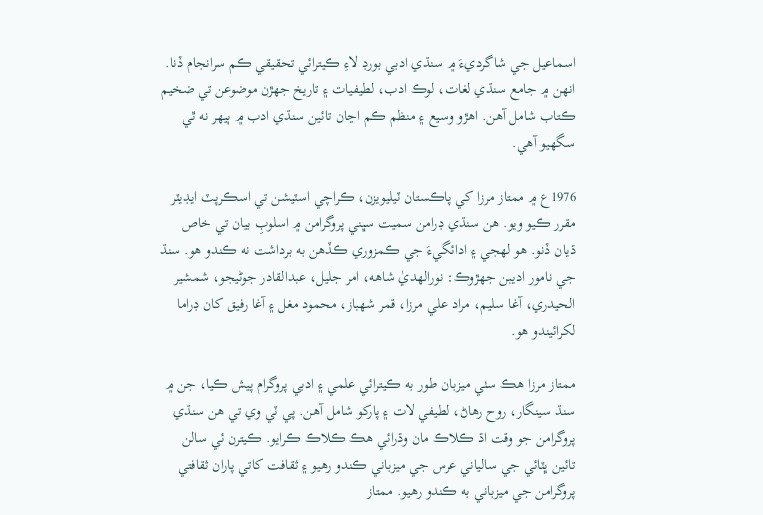اسماعيل جي شاگرديءَ ۾ سنڌي ادبي بورڊ لاءِ ڪيترائي تحقيقي ڪم سرانجام ڏنا. انهن ۾ جامع سنڌي لغات، لوڪ ادب، لطيفيات ۽ تاريخ جهڙن موضوعن تي ضخيم ڪتاب شامل آهن. اهڙو وسيع ۽ منظم ڪم اڃان تائين سنڌي ادب ۾ ٻيهر نه ٿي سگهيو آهي.

1976ع ۾ ممتاز مرزا کي پاڪستان ٽيليويزن، ڪراچي اسٽيشن تي اسڪرپٽ ايڊيٽر مقرر ڪيو ويو. هن سنڌي ڊرامن سميت سڀني پروگرامن ۾ اسلوبِ بيان تي خاص ڌيان ڏنو. هو لهجي ۽ ادائگيءَ جي ڪمزوري ڪڏهن به برداشت نه ڪندو هو. سنڌ جي نامور اديبن جهڙوڪ: نورالهديٰ شاهه، امر جليل، عبدالقادر جوڻيجو، شمشير الحيدري، آغا سليم، مراد علي مرزا، قمر شهباز، محمود مغل ۽ آغا رفيق کان ڊراما لکرائيندو هو.

ممتاز مرزا هڪ سٺي ميزبان طور به ڪيترائي علمي ۽ ادبي پروگرام پيش ڪيا، جن ۾ سنڌ سينگار، روح رهاڻ، لطيفي لات ۽ پارکو شامل آهن. پي ٽي وي تي هن سنڌي پروگرامن جو وقت اڌ ڪلاڪ مان وڌرائي هڪ ڪلاڪ ڪرايو. ڪيترن ئي سالن تائين ڀٽائي جي سالياني عرس جي ميزباني ڪندو رهيو ۽ ثقافت کاتي پاران ثقافتي پروگرامن جي ميزباني به ڪندو رهيو. ممتاز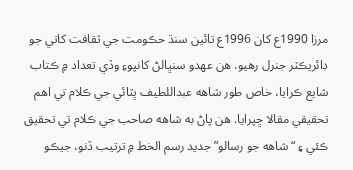مرزا 1990ع کان 1996ع تائين سنڌ حڪومت جي ثقافت کاتي جو ڊائريڪٽر جنرل رهيو. هن عهدو سنڀالڻ کانپوءِ وڏي تعداد ۾ ڪتاب شايع ڪرايا، خاص طور شاهه عبداللطيف ڀٽائي جي ڪلام تي اهم تحقيقي مقالا ڇپرايا. هن پاڻ به شاهه صاحب جي ڪلام تي تحقيق ڪئي ۽ “شاهه جو رسالو” جديد رسم الخط ۾ ترتيب ڏنو، جيڪو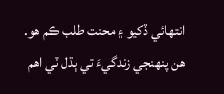انتهائي ڏکيو ۽ محنت طلب ڪم هو. هن پنهنجي زندگيءَ تي ٻڌل ٽي اهم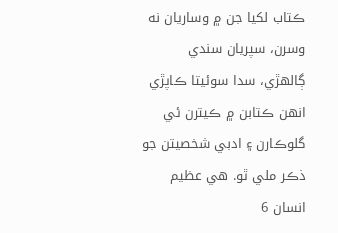ڪتاب لکيا جن ۾ وساريان نه وسرن، سپريان سندي ڳالهڙي، سدا سوئيتا ڪاپڙي انهن ڪتابن ۾ ڪيترن ئي گلوڪارن ۽ ادبي شخصيتن جو ذڪر ملي ٿو. هي عظيم انسان 6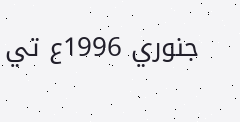جنوري 1996ع تي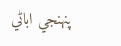پنهنجي اباڻي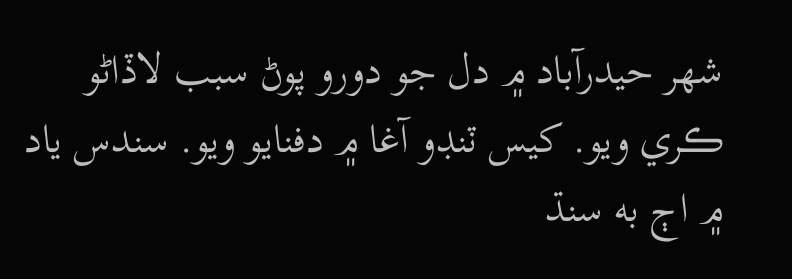شهر حيدرآباد ۾ دل جو دورو پوڻ سبب لاڏاڻو ڪري ويو. کيس ٽنڊو آغا ۾ دفنايو ويو. سندس ياد ۾ اڄ به سنڌ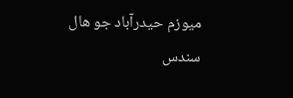ميوزم حيدرآباد جو هال سندس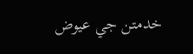خدمتن جي عيوض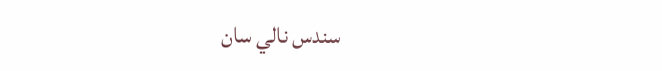سندس نالي سان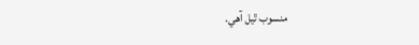منسوب ٿيل آهي.